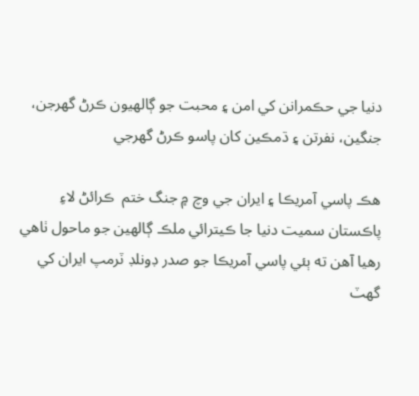دنيا جي حڪمرانن کي امن ۽ محبت جو ڳالهيون ڪرڻ گهرجن، جنگين، نفرتن ۽ ڌمڪين کان پاسو ڪرڻ گهرجي

هڪ پاسي آمريڪا ۽ ايران جي وچ ۾ جنگ ختم  ڪرائڻ لاءِ پاڪستان سميت دنيا جا ڪيترائي ملڪ ڳالهين جو ماحول ٺاهي رهيا آهن ته ٻئي پاسي آمريڪا جو صدر ڊونلڊ ٽرمپ ايران کي گهٽ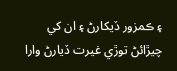۽ ڪمزور ڏيکارڻ ۽ ان کي چيڙائڻ توڙي غيرت ڏيارڻ وارا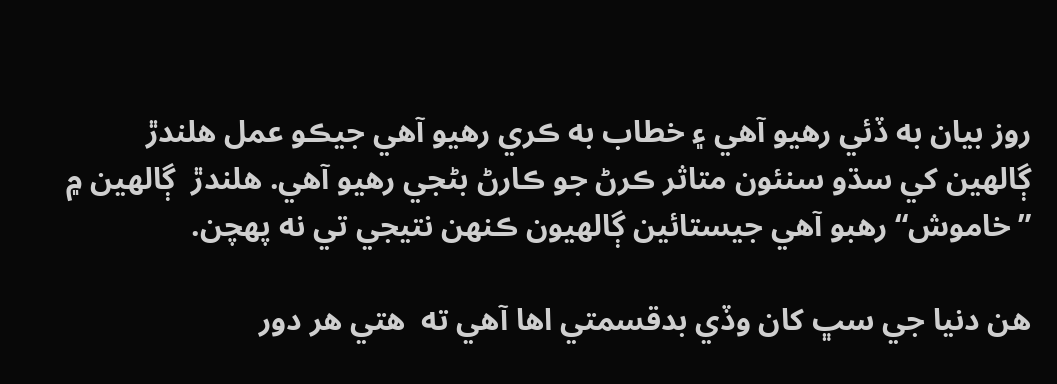روز بيان به ڏئي رهيو آهي ۽ خطاب به ڪري رهيو آهي جيڪو عمل هلندڙ ڳالهين کي سڌو سنئون متاثر ڪرڻ جو ڪارڻ بڻجي رهيو آهي. هلندڙ  ڳالهين ۾ ”خاموش“ رهبو آهي جيستائين ڳالهيون ڪنهن نتيجي تي نه پهچن.

هن دنيا جي سڀ کان وڏي بدقسمتي اها آهي ته  هتي هر دور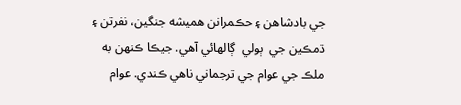جي بادشاهن ۽ حڪمرانن هميشه جنگين، نفرتن ۽ ڌمڪين جي  ٻولي  ڳالهائي آهي. جيڪا ڪنهن به ملڪ جي عوام جي ترجماني ناهي ڪندي. عوام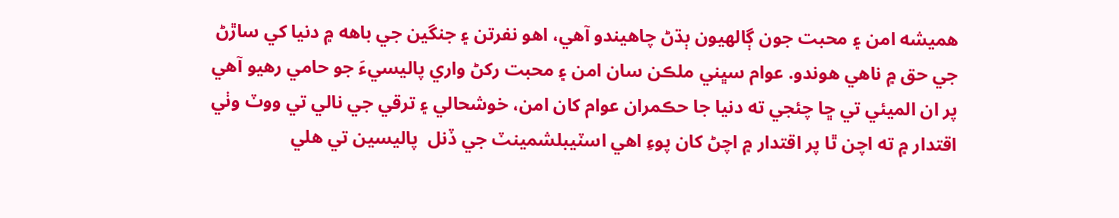هميشه امن ۽ محبت جون ڳالهيون ٻڌڻ چاهيندو آهي، اهو نفرتن ۽ جنگين جي باهه ۾ دنيا کي ساڙڻ جي حق ۾ ناهي هوندو. عوام سڀني ملڪن سان امن ۽ محبت رکڻ واري پاليسيءَ جو حامي رهيو آهي پر ان الميئي تي ڇا چئجي ته دنيا جا حڪمران عوام کان امن، خوشحالي ۽ ترقي جي نالي تي ووٽ وٺي اقتدار ۾ ته اچن ٿا پر اقتدار ۾ اچڻ کان پوءِ اهي اسٽيبلشمينٽ جي ڏنل  پاليسين تي هلي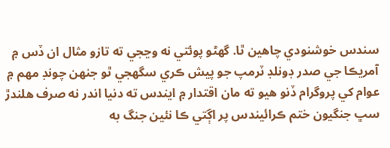سندس خوشنودي چاهين ٿا. گهڻو پوئتي نه وڃجي ته تازو مثال ان ڏس ۾ آمريڪا جي صدر ڊونلڊ ٽرمپ جو پيش ڪري سگهجي ٿو جنهن چونڊ مهم ۾ عوام کي پروگرام ڏنو هيو ته مان اقتدار ۾ ايندس ته دنيا اندر نه صرف هلندڙ سڀ جنگيون ختم ڪرائيندس پر اڳتي ڪا نئين جنگ به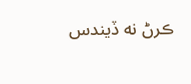ڪرڻ نه ڏيندس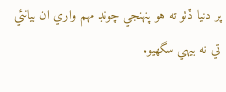پر دنيا ڏٺو ته هو پنهنجي چونڊ مهم واري ان بيانئي تي نه بيهي سگهيو.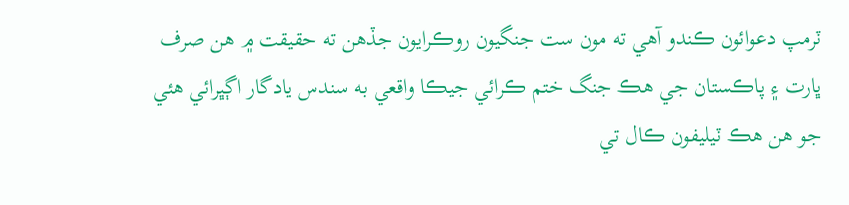ٽرمپ دعوائون ڪندو آهي ته مون ست جنگيون روڪرايون جڏهن ته حقيقت ۾ هن صرف ڀارت ۽ پاڪستان جي هڪ جنگ ختم ڪرائي جيڪا واقعي به سندس يادگار اڳڀرائي هئي جو هن هڪ ٽيليفون ڪال تي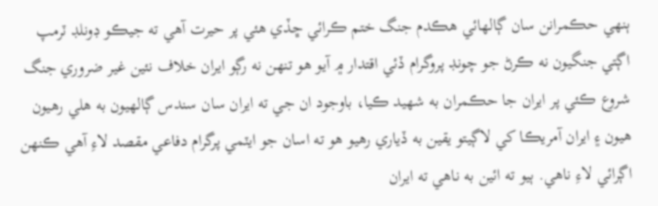ٻنهي حڪمرانن سان ڳالهائي هڪدم جنگ ختم ڪرائي ڇڏي هئي پر حيرت آهي ته جيڪو ڊونلڊ ٽرمپ اڳتي جنگيون نه ڪرڻ جو چونڊ پروگرام ڏئي اقتدار ۾ آيو هو تنهن نه رڳو ايران خلاف نئين غير ضروري جنگ شروع ڪئي پر ايران جا حڪمران به شهيد ڪيا، باوجود ان جي ته ايران سان سندس ڳالهيون به هلي رهيون هيون ۽ ايران آمريڪا کي لاڳيتو يقين به ڏياري رهيو هو ته اسان جو ايٽمي پرگرام دفاعي مقصد لاءِ آهي ڪنهن اڳرائي لاءِ ناهي. ٻيو ته ائين به ناهي ته ايران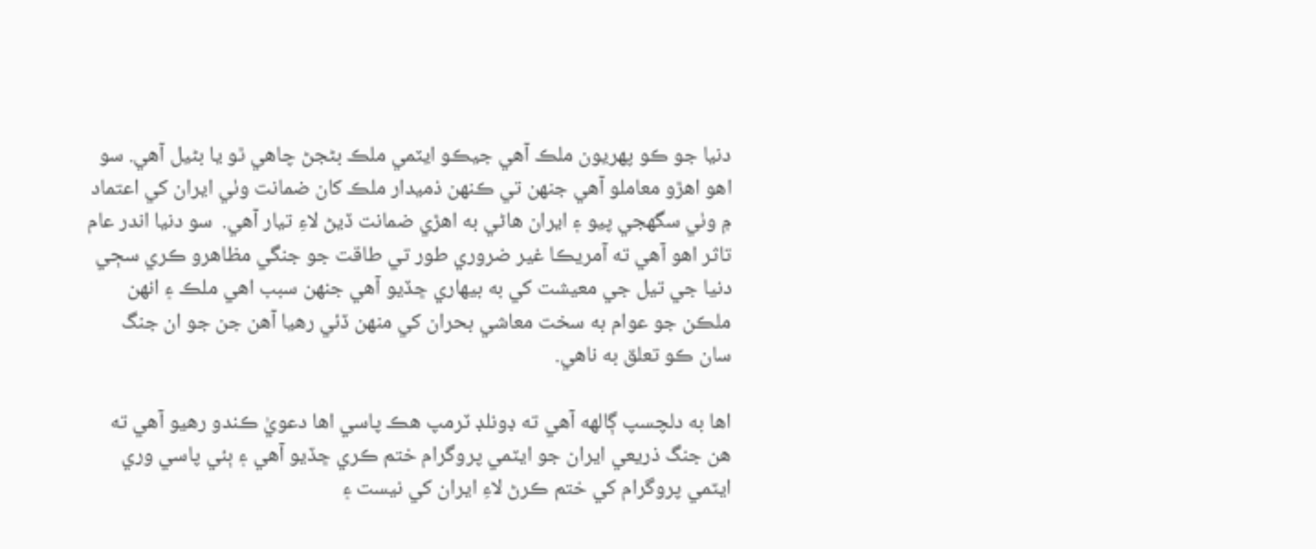دنيا جو ڪو پهريون ملڪ آهي جيڪو ايٽمي ملڪ بڻجڻ چاهي ٿو يا بڻيل آهي. سو اهو اهڙو معاملو آهي جنهن تي ڪنهن ذميدار ملڪ کان ضمانت وٺي ايران کي اعتماد ۾ وٺي سگهجي پيو ۽ ايران هاڻي به اهڙي ضمانت ڏيڻ لاءِ تيار آهي.  سو دنيا اندر عام تاثر اهو آهي ته آمريڪا غير ضروري طور تي طاقت جو جنگي مظاهرو ڪري سڄي دنيا جي تيل جي معيشت کي به بيهاري ڇڏيو آهي جنهن سبب اهي ملڪ ۽ انهن ملڪن جو عوام به سخت معاشي بحران کي منهن ڏئي رهيا آهن جن جو ان جنگ سان ڪو تعلق به ناهي.

اها به دلچسپ ڳالهه آهي ته ڊونلڊ ٽرمپ هڪ پاسي اها دعويٰ ڪندو رهيو آهي ته هن جنگ ذريعي ايران جو ايٽمي پروگرام ختم ڪري ڇڏيو آهي ۽ ٻئي پاسي وري ايٽمي پروگرام کي ختم ڪرڻ لاءِ ايران کي نيست ۽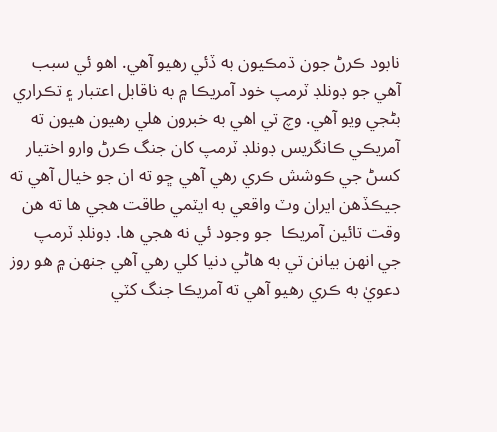نابود ڪرڻ جون ڌمڪيون به ڏئي رهيو آهي. اهو ئي سبب آهي جو ڊونلڊ ٽرمپ خود آمريڪا ۾ به ناقابل اعتبار ۽ تڪراري بڻجي ويو آهي. وچ تي اهي به خبرون هلي رهيون هيون ته آمريڪي ڪانگريس ڊونلڊ ٽرمپ کان جنگ ڪرڻ وارو اختيار کسڻ جي ڪوشش ڪري رهي آهي ڇو ته ان جو خيال آهي ته جيڪڏهن ايران وٽ واقعي به ايٽمي طاقت هجي ها ته هن وقت تائين آمريڪا  جو وجود ئي نه هجي ها. ڊونلڊ ٽرمپ  جي انهن بيانن تي به هاڻي دنيا کلي رهي آهي جنهن ۾ هو روز دعويٰ به ڪري رهيو آهي ته آمريڪا جنگ کٽي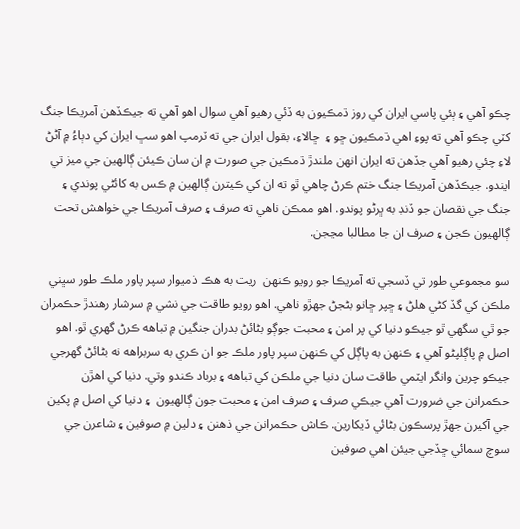چڪو آهي ۽ ٻئي پاسي ايران کي روز ڌمڪيون به ڏئي رهيو آهي سوال اهو آهي ته جيڪڏهن آمريڪا جنگ کٽي چڪو آهي ته پوءِ اهي ڌمڪيون ڇو ۽  ڇالاءِ، بقول ايران جي ته ٽرمپ اهو سڀ ايران کي دٻاءُ ۾ آڻڻ لاءِ چئي رهيو آهي جڏهن ته ايران انهن ملندڙ ڌمڪين جي صورت ۾ ان سان ڪيئن ڳالهين جي ميز تي ايندو. جيڪڏهن آمريڪا جنگ ختم ڪرڻ چاهي ٿو ته ان کي ڪيترن ڳالهين ۾ ڪس به کائڻي پوندي ۽ جنگ جي نقصان جو ڏنڊ به ڀرڻو پوندو. اهو ممڪن ناهي ته صرف ۽ صرف آمريڪا جي خواهش تحت ڳالهيون ڪجن ۽ صرف ان جا مطالبا مڃجن.

سو مجموعي طور تي ڏسجي ته آمريڪا جو رويو ڪنهن  ريت به هڪ ذميوار سپر پاور ملڪ طور سڀني ملڪن کي گڏ کڻي هلڻ ۽ ڇپر ڇانو بڻجڻ جهڙو ناهي. اهو رويو طاقت جي نشي ۾ سرشار رهندڙ حڪمران جو ٿي سگهي ٿو جيڪو دنيا کي پر امن ۽ محبت جوڳو بڻائڻ بدران جنگين ۾ تباهه ڪرڻ گهري ٿو. اهو اصل ۾ پاڳلپڻو آهي ۽ ڪنهن به پاڳل کي ڪنهن سپر پاور ملڪ جو ان ڪري به سربراهه نه بڻائڻ گهرجي جيڪو چرين وانگر ايٽمي طاقت سان دنيا جي ملڪن کي تباهه ۽ برباد ڪندو وتي. دنيا کي اهڙن حڪمرانن جي ضرورت آهي جيڪي صرف ۽ صرف امن ۽ محبت جون ڳالهيون  ۽ دنيا کي اصل ۾ پکين جي آکيرن جهڙ پرسڪون بڻائي ڏيکارين. ڪاش حڪمرانن جي ذهنن ۽ دلين ۾ صوفين ۽ شاعرن جي  سوچ سمائي ڇڏجي جيئن اهي صوفين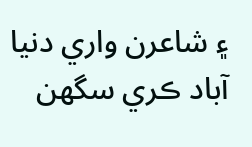۽ شاعرن واري دنيا آباد ڪري سگهن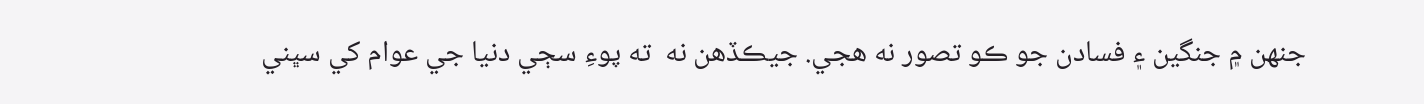جنهن ۾ جنگين ۽ فسادن جو ڪو تصور نه هجي. جيڪڏهن نه  ته پوءِ سڄي دنيا جي عوام کي سڀني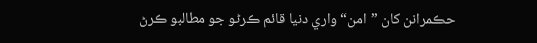حڪمرانن کان ”امن“ واري دنيا قائم ڪرڻو جو مطالبو ڪرڻ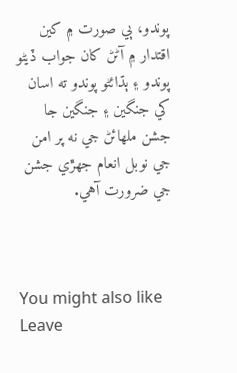پوندو، ٻي صورت ۾ کين اقتدار ۾ آڻڻ کان جواب ڏيڻو پوندو ۽ ٻڌائڻو پوندو ته اسان کي جنگين ۽ جنگين جا جشن ملهائڻ جي نه پر امن جي نوبل انعام جهڙي جشن جي ضرورت آهي.



You might also like
Leave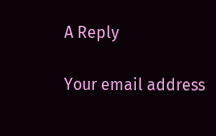A Reply

Your email address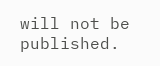will not be published.